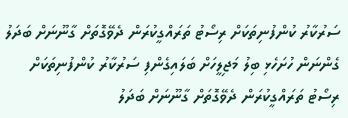ސަރުކާރު ކުންފުނިތަކަށް ރިސޯޓު ތަރައްގީކުރަން ދެވޭގޮތަށް ގާނޫނަށް ބަދަލު ގެންނަން ހުށަހެޅި ބިލު މަޖިލީހަށް ބަލައިގެންފި ސަރުކާރު ކުންފުނިތަކަށް ރިސޯޓު ތަރައްގީކުރަން ދެވޭގޮތަށް ގާނޫނަށް ބަދަލު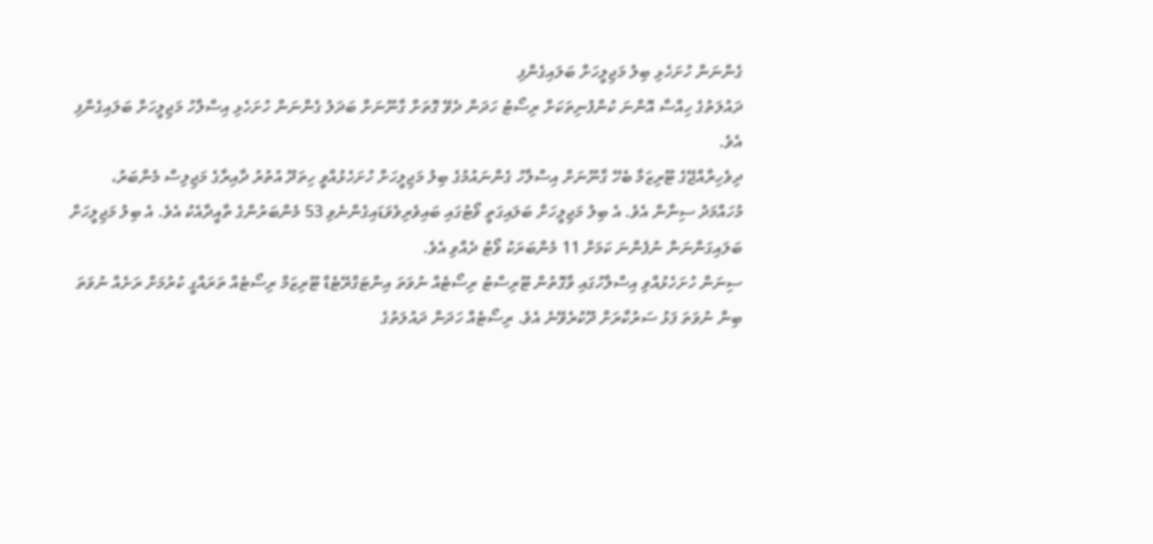ގެންނަން ހުށަހެޅި ބިލު މަޖިލީހަށް ބަލައިގެންފި
ދައުލަތުގެ ހިއްސާ އޮންނަ ކުންފުނިތަކަށް ރިސޯޓު ހަދަން ދެވޭ ގޮތަށް ގާނޫނަށް ބަދަލު ގެންނަން ހުށަހެޅި އިސްލާހު މަޖިލީހަށް ބަލައިގެންފި އެވެ.
ދިވެހިރާއްޖޭގެ ޓޫރިޒަމާ ބެހޭ ގާނޫނަށް އިސްލާހު ގެންނައުމުގެ ބިލު މަޖިލީހަށް ހުށަހެޅުއްވީ ހިތަދޫ އުތުރު ދާއިރާގެ މަޖިލިސް މެންބަރު، މުހައްމަދު ސިނާން އެވެ. އެ ބިލު މަޖިލީހަށް ބަލައިގަތީ ވޯޓުގައި ބައިވެރިވެވަޑައިގެންނެވި 53 މެންބަރުންގެ ތާއީދާއެކު އެވެ. އެ ބިލު މަޖިލީހަށް ބަލައިގަންނަން ނުފެންނަ ކަމަށް 11 މެންބަރަކު ވޯޓު ދެއްވި އެވެ.
ސިނަން ހުށަހެޅުއްވި އިސްލާހުގައި ވާގޮތުން ޓޫރިސްޓު ރިސޯޓެއް ނުވަތަ އިންޓަގްރޭޓެޑް ޓޫރިޒަމް ރިސޯޓެއް ތަރައްގީ ކުރުމަށް ރަށެއް ނުވަތަ ބިން ނުވަތަ ފަޅު ސަރުކާރަށް ދޫކުރެވޭނެ އެވެ. ރިސޯޓެއް ހަދަން ދައުލަތުގެ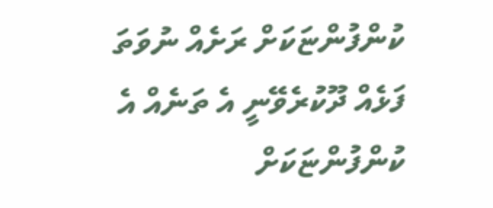ކުންފުންޏަކަށް ރަށެއް ނުވަތަ ފަޅެއް ދޫކުރެވޭނީ އެ ތަނެއް އެ ކުންފުންޏަކަށް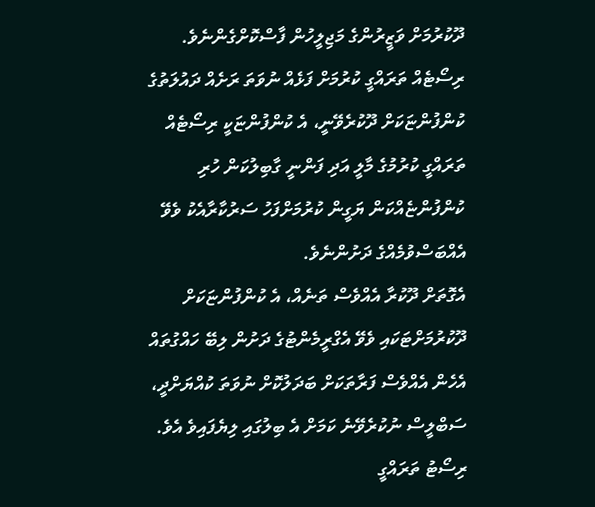ދޫކުރުމަށް ވަޒީރުންގެ މަޖިލީހުން ފާސްކޮށްގެންނެވެ.
ރިސޯޓެއް ތަރައްގީ ކުރުމަށް ފަޅެއް ނުވަތަ ރަށެއް ދައުލަތުގެ ކުންފުންޏަކަށް ދޫކުރެވޭނީ، އެ ކުންފުންޏަކީ ރިސޯޓެއް ތަރައްގީ ކުރުމުގެ މާލީ އަދި ފަންނީ ގާބިލުކަން ހުރި ކުންފުންޏެއްކަން ޔަގީން ކުރުމަށްފަހު ސަރުކާރާއެކު ވެވޭ އެއްބަސްވުމެއްގެ ދަށުންނެވެ.
އެގޮތަށް ދޫކުރާ އެއްވެސް ތަނެއް، އެ ކުންފުންޏަކަށް ދޫކުރުމަށްޓަކައި ވެވޭ އެގްރީމެންޓުގެ ދަށުން ލިބޭ ހައްގުތައް އެހެން އެއްވެސް ފަރާތަކަށް ބަދަލުކޮށް ނުވަތަ ކުއްޔަށްދީ، ސަބްލީސް ނުކުރެވޭނެ ކަމަށް އެ ބިލުގައި ލިޔެފައިވެ އެވެ.
ރިސޯޓު ތަރައްގީ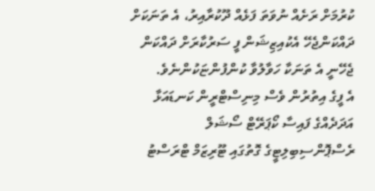ކުރުމަށް ރަށެއް ނުވަތަ ފަޅެއް ދޫކުރާއިރު، އެ ތަނަކަށް ދައްކަންޖެހޭ އެކުއިޒިޝަން ފީ ސަރުކާރަށް ދައްކަން ޖެހޭނީ އެ ތަނަކާ ހަވާލުވާ ކުންފުންޏަކުންނެވެ.
އެ ފީގެ އިތުރުން ވެސް މިނިސްޓްރީން ކަނޑައަޅާ އަދަދެއްގެ ފައިސާ ކޯޕަރޭޓް ސޯޝަލް ރެސްޕޮންސިބިލިޓީގެ ގޮތުގައި ޓޫރިޒަމް ޓްރަސްޓު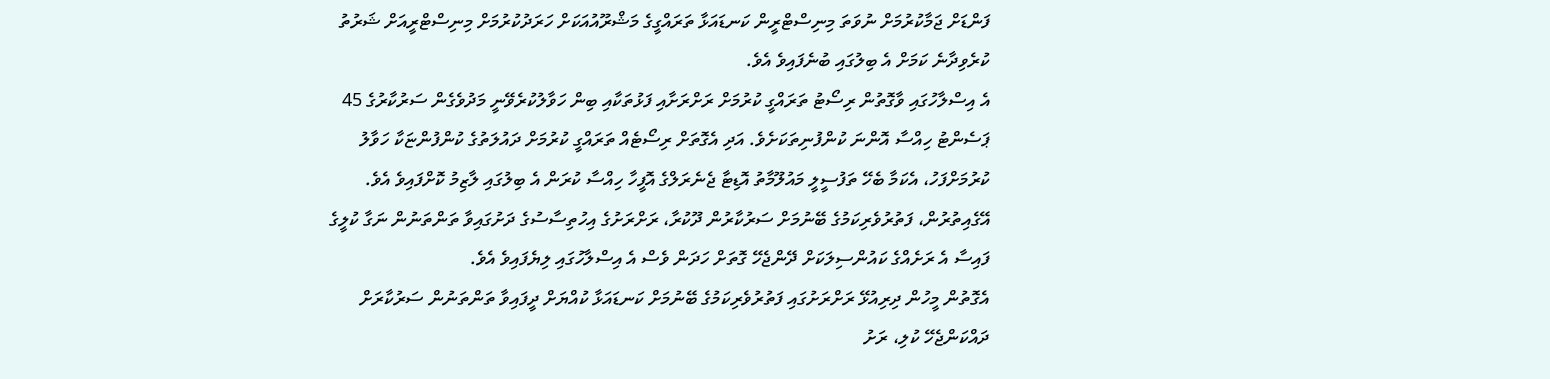ފަންޑަށް ޖަމާކުރުމަށް ނުވަތަ މިނިސްޓްރީން ކަނޑައަޅާ ތަރައްގީގެ މަޝްރޫއުއަކަށް ހަރަދުކުރުމަށް މިނިސްޓްރީއަށް ޝަރުތު ކުރެވިދާނެ ކަމަށް އެ ބިލުގައި ބުނެފައިވެ އެވެ.
އެ އިސްލާހުގައި ވާގޮތުން ރިސޯޓު ތަރައްގީ ކުރުމަށް ރަށްރަށާއި ފަޅުތަކާއި ބިން ހަވާލުކުރެވޭނީ މަދުވެގެން ސަރުކާރުގެ 45 ޕަސެންޓު ހިއްސާ އޮންނަ ކުންފުނިތަކަށެވެ. އަދި އެގޮތަށް ރިސޯޓެއް ތަރައްގީ ކުރުމަށް ދައުލަތުގެ ކުންފުންޏަކާ ހަވާލު ކުރުމަށްފަހު، އެކަމާ ބެހޭ ތަފުސީލީ މައުލޫމާތު އޮޑިޓާ ޖެނެރަލްގެ އޮފީހާ ހިއްސާ ކުރަން އެ ބިލުގައި ލާޒިމު ކޮށްފައިވެ އެވެ.
އޭގެއިތުރުން، ފަތުރުވެރިކަމުގެ ބޭނުމަށް ސަރުކާރުން ދޫކުރާ، ރަށްރަށުގެ އިހުތިސާސުގެ ދަށުގައިވާ ތަންތަނުން ނަގާ ކުލީގެ ފައިސާ އެ ރަށެއްގެ ކައުންސިލަކަށް ދޭންޖެހޭ ގޮތަށް ހަދަން ވެސް އެ އިސްލާހުގައި ލިޔެފައިވެ އެވެ.
އެގޮތުން މީހުން ދިރިއުޅޭ ރަށްރަށުގައި ފަތުރުވެރިކަމުގެ ބޭނުމަށް ކަނޑައަޅާ ކުއްޔަށް ދީފައިވާ ތަންތަނުން ސަރުކާރަށް ދައްކަންޖެހޭ ކުލި، ރަށު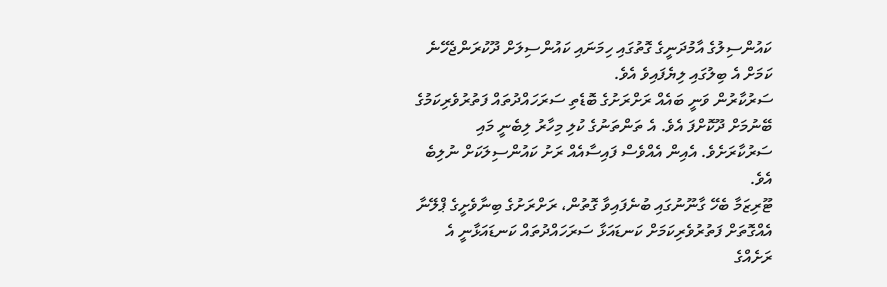ކައުންސިލުގެ އާމުދަނީގެ ގޮތުގައި ހިމަނައި ކައުންސިލަށް ދޫކުރަންޖެހޭނެ ކަމަށް އެ ބިލުގައި ލިޔެފައިވެ އެވެ.
ސަރުކާރުން ވަނީ ބައެއް ރަށްރަށުގެ ބޮޑެތި ސަރަހައްދުތައް ފަތުރުވެރިކަމުގެ ބޭނުމަށް ދޫކޮށްފަ އެވެ. އެ ތަންތަނުގެ ކުލި މިހާރު ލިބެނީ މައި ސަރުކާރަށެވެ. އެއިން އެއްވެސް ފައިސާއެއް ރަށު ކައުންސިލަކަށް ނުލިބެ އެވެ.
ޓޫރިޒަމާ ބެހޭ ގާނޫނުގައި ބުނެފައިވާ ގޮތުން، ރަށްރަށުގެ ބިނާވެށީގެ ޕްލޭނާ އެއްގޮތަށް ފަތުރުވެރިކަމަށް ކަނޑައަޅާ ސަރަހައްދުތައް ކަނޑައަޅާނީ އެ ރަށެއްގެ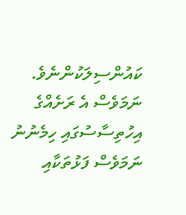ކައުންސިލަކުންނެވެ. ނަމަވެސް އެ ރަށެއްގެ އިހުތިސާސުގައި ހިމެނުނު ނަމަވެސް ފަޅުތަކާއި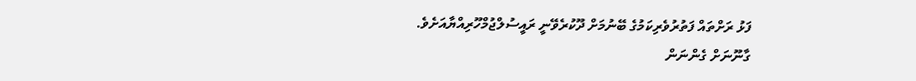ފަޅު ރަށްތައް ފަތުރުވެރިކަމުގެ ބޭނުމަށް ދޫކުރެވޭނީ ރައީސުލްޖުމްހޫރިއްޔާއަށެވެ.
ގާނޫނަށް ގެންނަން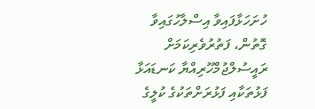ހުށަހަޅާފައިވާ އިސްލާހުގައިވާ ގޮތުން، ފަތުރުވެރިކަމަށް ރައީސުލްޖުމްހޫރިއްޔާ ކަނޑައަޅާ ފަޅުތަކާއި ފަޅުރަށްތަކުގެ ކުލީގެ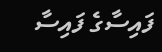ފައިސާގެ ފައިސާ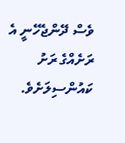ވެސް ދޭންޖެހޭނީ އެ ރަށެއްގެ ރަށު ކައުންސިލަށެވެ.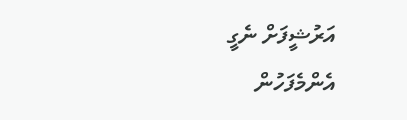އަރުޝީފަށް ނެގީ
އެންމެފަހުން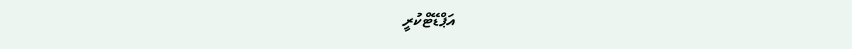އަޕްޑޭޓްކުރީ